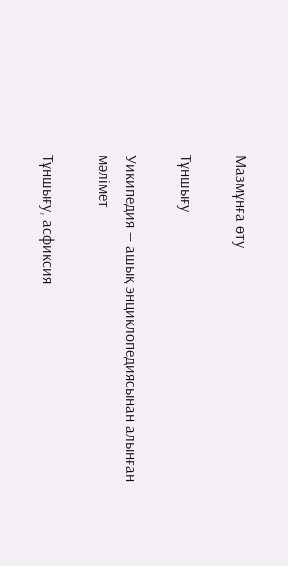Мазмұнға өту

Тұншығу

Уикипедия — ашық энциклопедиясынан алынған мәлімет

Тұншығу, асфиксия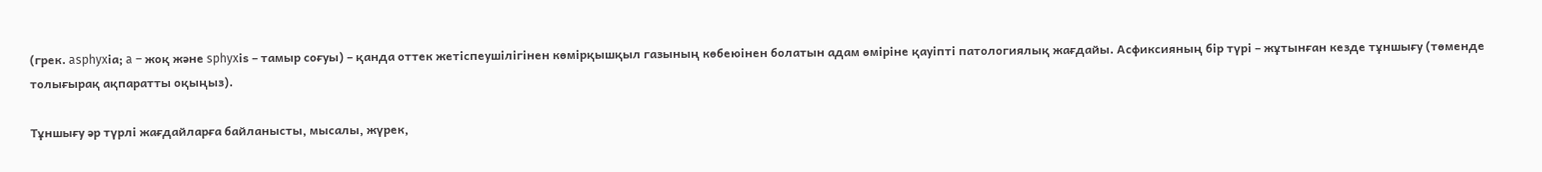(грек. asphyxіa; a – жоқ және sphyxіs – тамыр соғуы) – қанда оттек жетіспеушілігінен көмірқышқыл газының көбеюінен болатын адам өміріне қауіпті патологиялық жағдайы. Асфиксияның бір түрі – жұтынған кезде тұншығу (төменде толығырақ ақпаратты оқыңыз).

Тұншығу әр түрлі жағдайларға байланысты, мысалы, жүрек,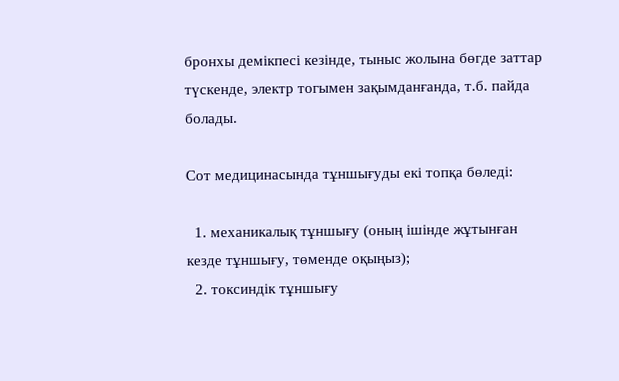бронхы демікпесі кезінде, тыныс жолына бөгде заттар түскенде, электр тогымен зақымданғанда, т.б. пайда болады.

Сот медицинасында тұншығуды екі топқа бөледі:

  1. механикалық тұншығу (оның ішінде жұтынған кезде тұншығу, төменде оқыңыз);
  2. токсиндік тұншығу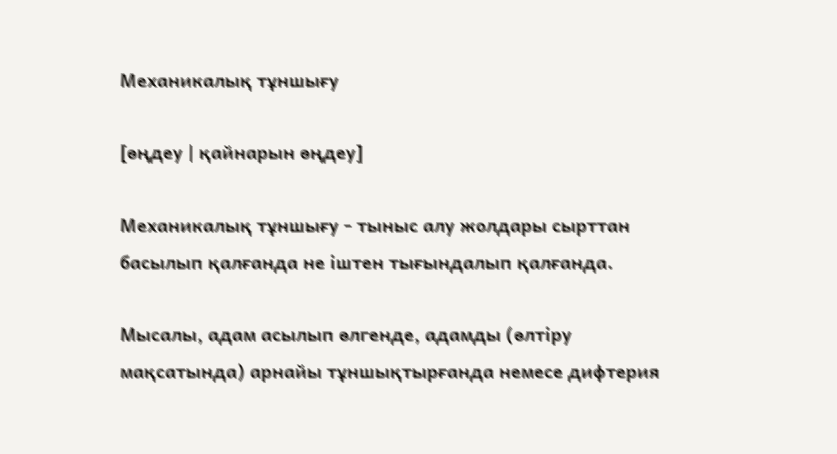Механикалық тұншығу

[өңдеу | қайнарын өңдеу]

Механикалық тұншығу - тыныс алу жолдары сырттан басылып қалғанда не іштен тығындалып қалғанда.

Mысалы, адам асылып өлгенде, адамды (өлтіру мақсатында) арнайы тұншықтырғанда немесе дифтерия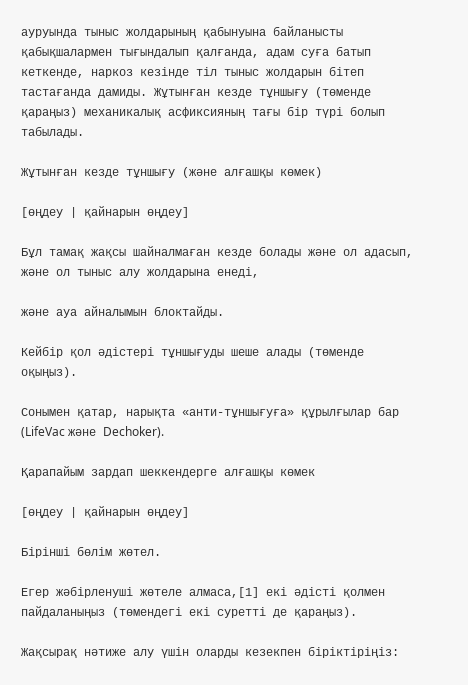ауруында тыныс жолдарының қабынуына байланысты қабықшалармен тығындалып қалғанда, адам суға батып кеткенде, наркоз кезінде тіл тыныс жолдарын бітеп тастағанда дамиды. Жұтынған кезде тұншығу (төменде қараңыз) механикалық асфиксияның тағы бір түрі болып табылады.

Жұтынған кезде тұншығу (және алғашқы көмек)

[өңдеу | қайнарын өңдеу]

Бұл тамақ жақсы шайналмаған кезде болады және ол адасып, және ол тыныс алу жолдарына енеді,

және ауа айналымын блоктайды.

Кейбір қол әдістері тұншығуды шеше алады (төменде оқыңыз).

Сонымен қатар, нарықта «анти-тұншығуға» құрылғылар бар (LifeVac және Dechoker).

Қарапайым зардап шеккендерге алғашқы көмек

[өңдеу | қайнарын өңдеу]

Бірінші бөлім жөтел.

Егер жәбірленуші жөтеле алмаса,[1] екі әдісті қолмен пайдаланыңыз (төмендегі екі суретті де қараңыз).

Жақсырақ нәтиже алу үшін оларды кезекпен біріктіріңіз: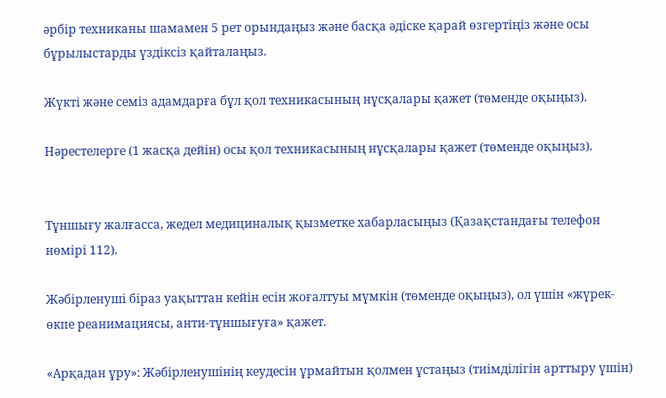әрбір техниканы шамамен 5 рет орындаңыз және басқа әдіске қарай өзгертіңіз және осы бұрылыстарды үздіксіз қайталаңыз.

Жүкті және семіз адамдарға бұл қол техникасының нұсқалары қажет (төменде оқыңыз).

Нәрестелерге (1 жасқа дейін) осы қол техникасының нұсқалары қажет (төменде оқыңыз).


Тұншығу жалғасса, жедел медициналық қызметке хабарласыңыз (Қазақстандағы телефон нөмірі 112).

Жәбірленуші біраз уақыттан кейін есін жоғалтуы мүмкін (төменде оқыңыз), ол үшін «жүрек-өкпе реанимациясы, анти-тұншығуға» қажет.

«Арқадан ұру»: Жәбірленушінің кеудесін ұрмайтын қолмен ұстаңыз (тиімділігін арттыру үшін)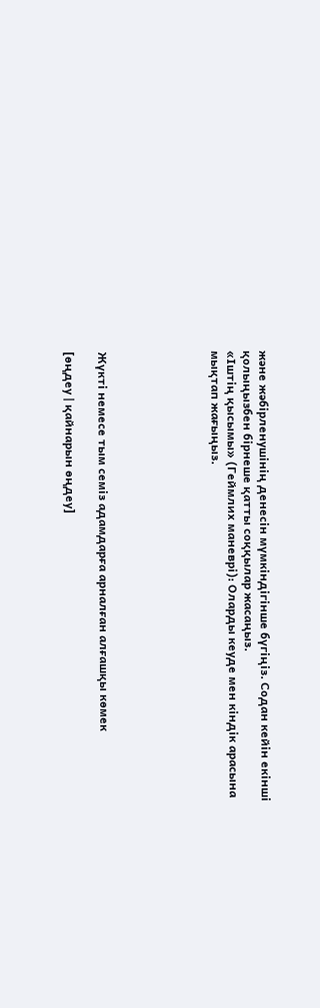және жәбірленушінің денесін мүмкіндігінше бүгіңіз. Содан кейін екінші қолыңызбен бірнеше қатты соққылар жасаңыз.
«Іштің қысымы» (Геймлих маневрі): Оларды кеуде мен кіндік арасына мықтап жағыңыз.






Жүкті немесе тым семіз адамдарға арналған алғашқы көмек

[өңдеу | қайнарын өңдеу]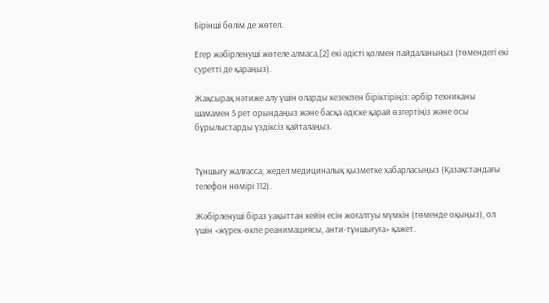Бірінші бөлім де жөтел.

Егер жәбірленуші жөтеле алмаса,[2] екі әдісті қолмен пайдаланыңыз (төмендегі екі суретті де қараңыз).

Жақсырақ нәтиже алу үшін оларды кезекпен біріктіріңіз: әрбір техниканы шамамен 5 рет орындаңыз және басқа әдіске қарай өзгертіңіз және осы бұрылыстарды үздіксіз қайталаңыз.


Тұншығу жалғасса, жедел медициналық қызметке хабарласыңыз (Қазақстандағы телефон нөмірі 112).

Жәбірленуші біраз уақыттан кейін есін жоғалтуы мүмкін (төменде оқыңыз), ол үшін «жүрек-өкпе реанимациясы, анти-тұншығуға» қажет.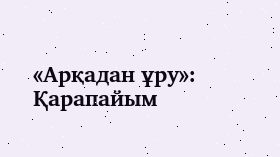«Арқадан ұру»: Қарапайым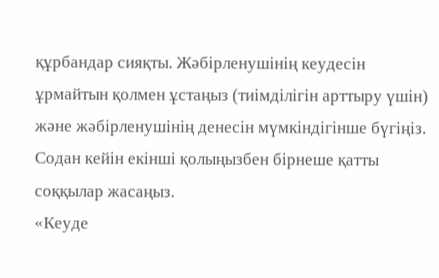құрбандар сияқты. Жәбірленушінің кеудесін ұрмайтын қолмен ұстаңыз (тиімділігін арттыру үшін) және жәбірленушінің денесін мүмкіндігінше бүгіңіз. Содан кейін екінші қолыңызбен бірнеше қатты соққылар жасаңыз.
«Кеуде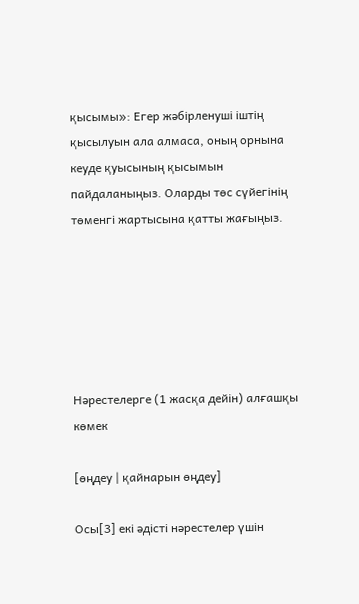қысымы»: Eгер жәбірленуші іштің қысылуын ала алмаса, оның орнына кеуде қуысының қысымын пайдаланыңыз. Оларды төс сүйегінің төменгі жартысына қатты жағыңыз.






Нәрестелерге (1 жасқа дейін) алғашқы көмек

[өңдеу | қайнарын өңдеу]

Осы[3] екі әдісті нәрестелер үшін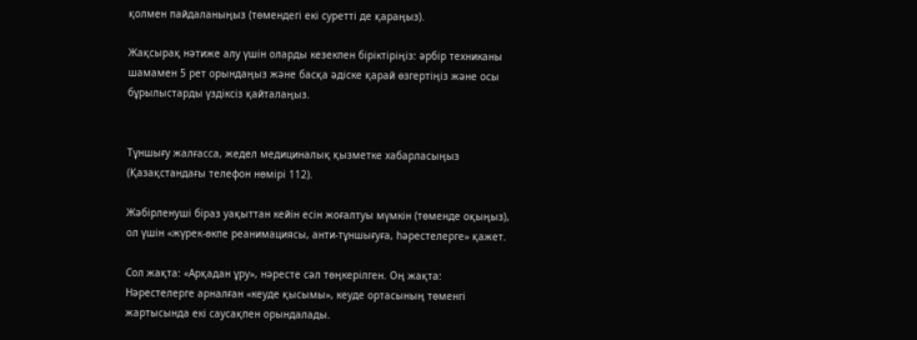қолмен пайдаланыңыз (төмендегі екі суретті де қараңыз).

Жақсырақ нәтиже алу үшін оларды кезекпен біріктіріңіз: әрбір техниканы шамамен 5 рет орындаңыз және басқа әдіске қарай өзгертіңіз және осы бұрылыстарды үздіксіз қайталаңыз.


Тұншығу жалғасса, жедел медициналық қызметке хабарласыңыз (Қазақстандағы телефон нөмірі 112).

Жәбірленуші біраз уақыттан кейін есін жоғалтуы мүмкін (төменде оқыңыз), ол үшін «жүрек-өкпе реанимациясы, анти-тұншығуға, hәрестелерге» қажет.

Сол жақта: «Арқадан ұру», нәресте сәл төңкерілген. Оң жақта: Hәрестелерге арналған «кеуде қысымы», кеуде ортасының төменгі жартысында екі саусақпен орындалады.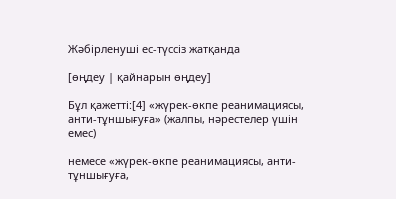Жәбірленуші ес-түссіз жатқанда

[өңдеу | қайнарын өңдеу]

Бұл қажетті:[4] «жүрек-өкпе реанимациясы, анти-тұншығуға» (жалпы, нәрестелер үшін емес)

немесе «жүрек-өкпе реанимациясы, анти-тұншығуға,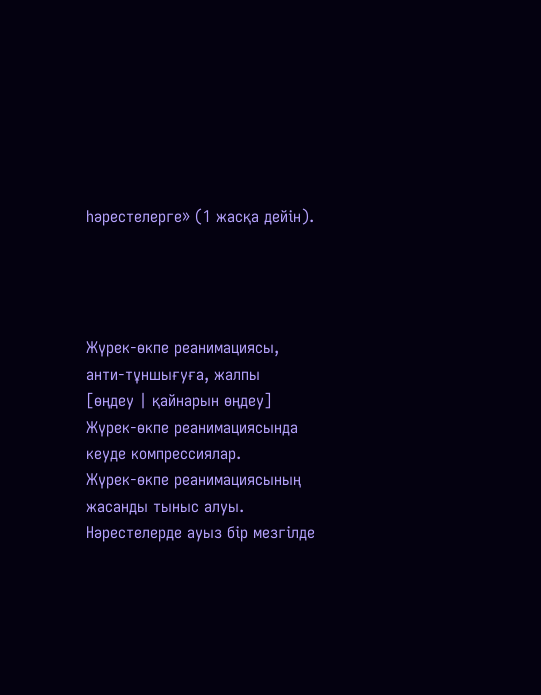hәрестелерге» (1 жасқа дейін).




Жүрек-өкпе реанимациясы, aнти-тұншығуға, жалпы
[өңдеу | қайнарын өңдеу]
Жүрек-өкпе реанимациясында кеуде компрессиялар.
Жүрек-өкпе реанимациясының жасанды тыныс алуы. Нәрестелерде ауыз бір мезгілде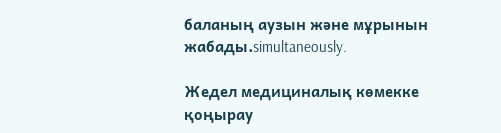баланың аузын және мұрынын жабады.simultaneously.

Жедел медициналық көмекке қоңырау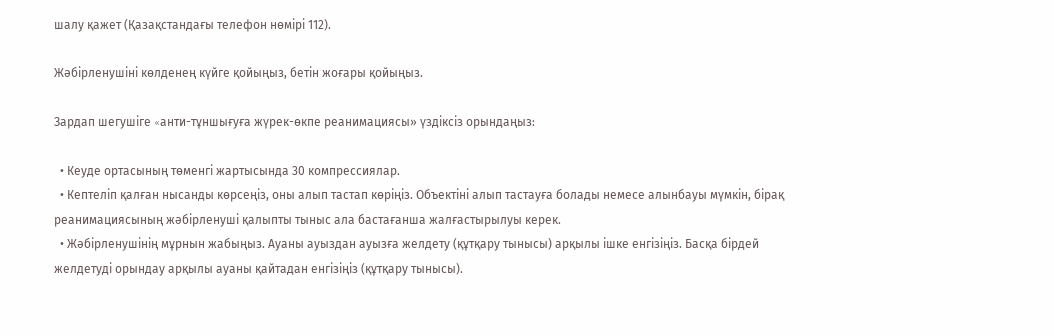шалу қажет (Қазақстандағы телефон нөмірі 112).

Жәбірленушіні көлденең күйге қойыңыз, бетін жоғары қойыңыз.

Зардап шегушіге «aнти-тұншығуға жүрек-өкпе реанимациясы» үздіксіз орындаңыз:

  • Кеуде ортасының төменгі жартысында 30 компрессиялар.
  • Кептеліп қалған нысанды көрсеңіз, оны алып тастап көріңіз. Объектіні алып тастауға болады немесе алынбауы мүмкін, бірақ реанимациясының жәбірленуші қалыпты тыныс ала бастағанша жалғастырылуы керек.
  • Жәбірленушінің мұрнын жабыңыз. Ауаны ауыздан ауызға желдету (құтқару тынысы) арқылы ішке енгізіңіз. Басқа бірдей желдетуді орындау арқылы ауаны қайтадан енгізіңіз (құтқару тынысы).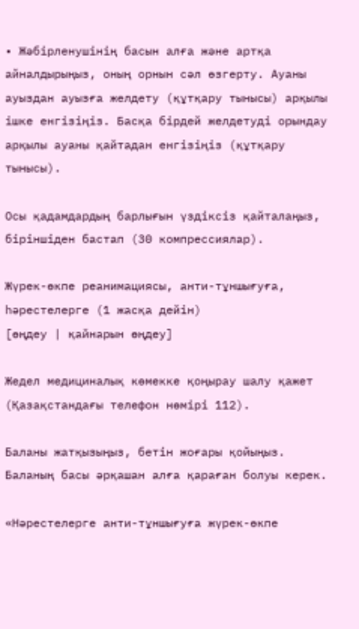• Жәбірленушінің басын алға және артқа айналдырыңыз, оның орнын сәл өзгерту. Ауаны ауыздан ауызға желдету (құтқару тынысы) арқылы ішке енгізіңіз. Басқа бірдей желдетуді орындау арқылы ауаны қайтадан енгізіңіз (құтқару тынысы).

Осы қадамдардың барлығын үздіксіз қайталаңыз, біріншіден бастап (30 компрессиялар).

Жүрек-өкпе реанимациясы, aнти-тұншығуға, hәрестелерге (1 жасқа дейін)
[өңдеу | қайнарын өңдеу]

Жедел медициналық көмекке қоңырау шалу қажет (Қазақстандағы телефон нөмірі 112).

Баланы жатқызыңыз, бетін жоғары қойыңыз. Баланың басы әрқашан алға қараған болуы керек.

«Hәрестелерге анти-тұншығуға жүрек-өкпе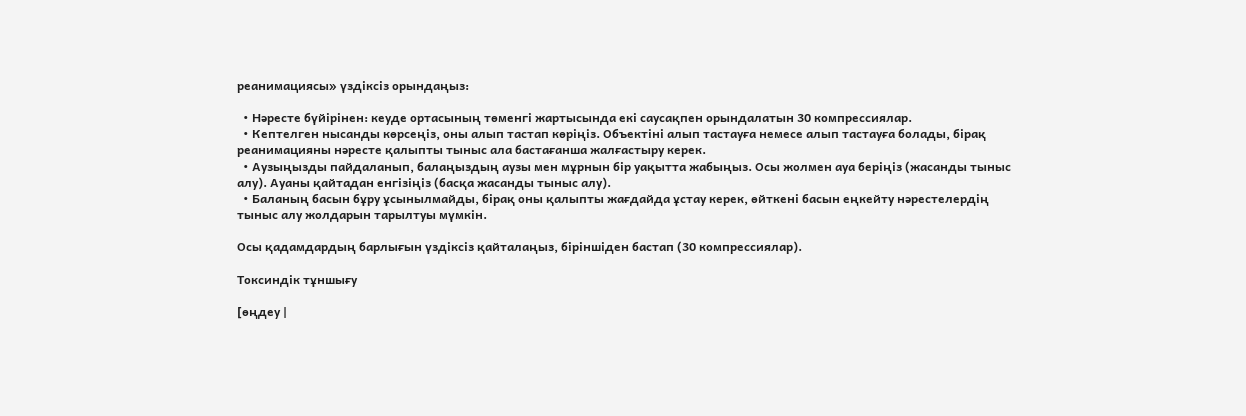реанимациясы» үздіксіз орындаңыз:

  • Нәресте бүйірінен: кеуде ортасының төменгі жартысында екі саусақпен орындалатын 30 компрессиялар.
  • Кептелген нысанды көрсеңіз, оны алып тастап көріңіз. Объектіні алып тастауға немесе алып тастауға болады, бірақ реанимацияны нәресте қалыпты тыныс ала бастағанша жалғастыру керек.
  • Аузыңызды пайдаланып, балаңыздың аузы мен мұрнын бір уақытта жабыңыз. Осы жолмен ауа беріңіз (жасанды тыныс алу). Ауаны қайтадан енгізіңіз (басқа жасанды тыныс алу).
  • Баланың басын бұру ұсынылмайды, бірақ оны қалыпты жағдайда ұстау керек, өйткені басын еңкейту нәрестелердің тыныс алу жолдарын тарылтуы мүмкін.

Осы қадамдардың барлығын үздіксіз қайталаңыз, біріншіден бастап (30 компрессиялар).

Токсиндік тұншығу

[өңдеу |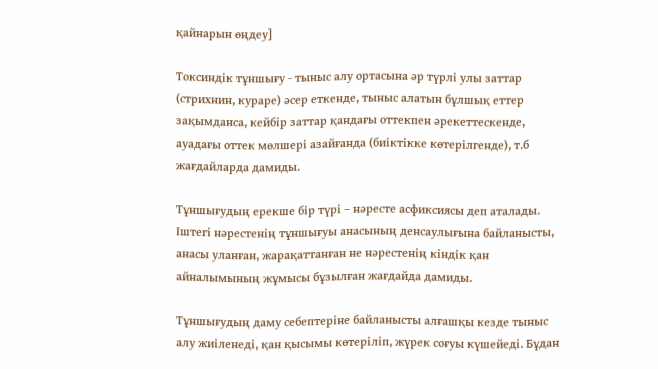қайнарын өңдеу]

Токсиндік тұншығу - тыныс алу ортасына әр түрлі улы заттар (стрихнин, кураре) әсер еткенде, тыныс алатын бұлшық еттер зақымданса, кейбір заттар қандағы оттекпен әрекеттескенде, ауадағы оттек мөлшері азайғанда (биіктікке көтерілгенде), т.б жағдайларда дамиды.

Тұншығудың ерекше бір түрі – нәресте асфиксиясы деп аталады. Іштегі нәрестенің тұншығуы анасының денсаулығына байланысты, анасы уланған, жарақаттанған не нәрестенің кіндік қан айналымының жұмысы бұзылған жағдайда дамиды.

Тұншығудың даму себептеріне байланысты алғашқы кезде тыныс алу жиіленеді, қан қысымы көтеріліп, жүрек соғуы күшейеді. Бұдан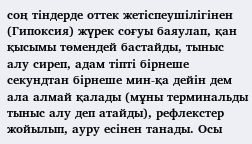соң тіндерде оттек жетіспеушілігінен (Гипоксия) жүрек соғуы баяулап, қан қысымы төмендей бастайды, тыныс алу сиреп, адам тіпті бірнеше секундтан бірнеше мин-қа дейін дем ала алмай қалады (мұны терминальды тыныс алу деп атайды), рефлекстер жойылып, ауру есінен танады. Осы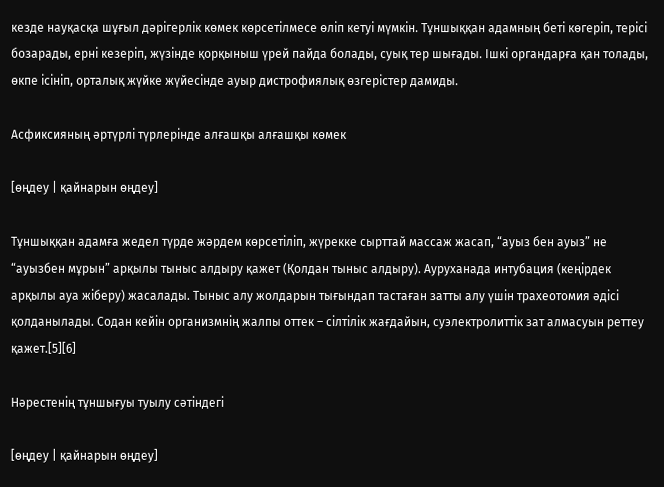кезде науқасқа шұғыл дәрігерлік көмек көрсетілмесе өліп кетуі мүмкін. Тұншыққан адамның беті көгеріп, терісі бозарады, ерні кезеріп, жүзінде қорқыныш үрей пайда болады, суық тер шығады. Ішкі органдарға қан толады, өкпе ісініп, орталық жүйке жүйесінде ауыр дистрофиялық өзгерістер дамиды.

Асфиксияның әртүрлі түрлерінде алғашқы aлғашқы көмек

[өңдеу | қайнарын өңдеу]

Тұншыққан адамға жедел түрде жәрдем көрсетіліп, жүрекке сырттай массаж жасап, “ауыз бен ауыз” не “ауызбен мұрын” арқылы тыныс алдыру қажет (Қолдан тыныс алдыру). Ауруханада интубация (кеңірдек арқылы ауа жіберу) жасалады. Тыныс алу жолдарын тығындап тастаған затты алу үшін трахеотомия әдісі қолданылады. Содан кейін организмнің жалпы оттек – сілтілік жағдайын, суэлектролиттік зат алмасуын реттеу қажет.[5][6]

Нәрестенің тұншығуы туылу сәтіндегі

[өңдеу | қайнарын өңдеу]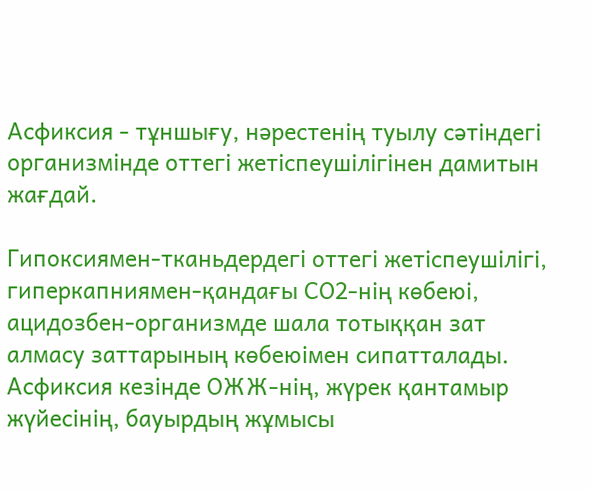Асфиксия - тұншығу, нәрестенің туылу сәтіндегі организмінде оттегі жетіспеушілігінен дамитын жағдай.

Гипоксиямен-тканьдердегі оттегі жетіспеушілігі, гиперкапниямен-қандағы СО2-нің көбеюі, ацидозбен-организмде шала тотыққан зат алмасу заттарының көбеюімен сипатталады. Асфиксия кезінде ОЖЖ-нің, жүрек қантамыр жүйесінің, бауырдың жұмысы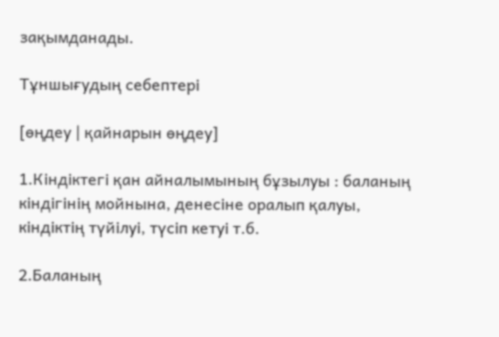зақымданады.

Тұншығудың себептері

[өңдеу | қайнарын өңдеу]

1.Кіндіктегі қан айналымының бұзылуы : баланың кіндігінің мойнына, денесіне оралып қалуы, кіндіктің түйілуі, түсіп кетуі т.б.

2.Баланың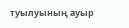туылуының ауыр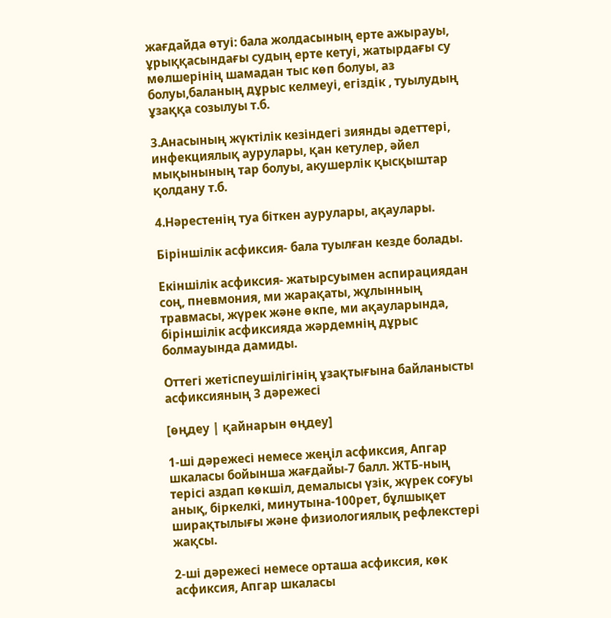жағдайда өтуі: бала жолдасының ерте ажырауы, ұрыққасындағы судың ерте кетуі, жатырдағы су мөлшерінің шамадан тыс көп болуы, аз болуы,баланың дұрыс келмеуі, егіздік , туылудың ұзаққа созылуы т.б.

3.Анасының жүктілік кезіндегі зиянды әдеттері, инфекциялық аурулары, қан кетулер, әйел мықынының тар болуы, акушерлік қысқыштар қолдану т.б.

4.Нәрестенің туа біткен аурулары, ақаулары.

Біріншілік асфиксия- бала туылған кезде болады.

Екіншілік асфиксия- жатырсуымен аспирациядан соң, пневмония, ми жарақаты, жұлынның травмасы, жүрек және өкпе, ми ақауларында, біріншілік асфиксияда жәрдемнің дұрыс болмауында дамиды.

Оттегі жетіспеушілігінің ұзақтығына байланысты асфиксияның 3 дәрежесі

[өңдеу | қайнарын өңдеу]

1-ші дәрежесі немесе жеңіл асфиксия, Апгар шкаласы бойынша жағдайы-7 балл. ЖТБ-ның терісі аздап көкшіл, демалысы үзік, жүрек соғуы анық, біркелкі, минутына-100рет, бұлшықет ширақтылығы және физиологиялық рефлекстері жақсы.

2-ші дәрежесі немесе орташа асфиксия, көк асфиксия, Апгар шкаласы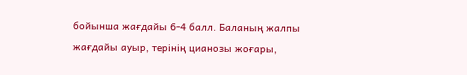бойынша жағдайы 6-4 балл. Баланың жалпы жағдайы ауыр, терінің цианозы жоғары,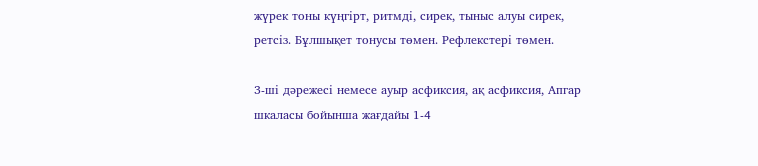жүрек тоны күңгірт, ритмді, сирек, тыныс алуы сирек, ретсіз. Бұлшықет тонусы төмен. Рефлекстері төмен.

3-ші дәрежесі немесе ауыр асфиксия, ақ асфиксия, Апгар шкаласы бойынша жағдайы 1-4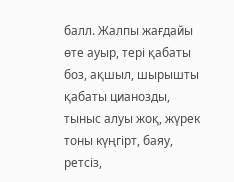балл. Жалпы жағдайы өте ауыр, тері қабаты боз, ақшыл, шырышты қабаты цианозды, тыныс алуы жоқ, жүрек тоны күңгірт, баяу, ретсіз,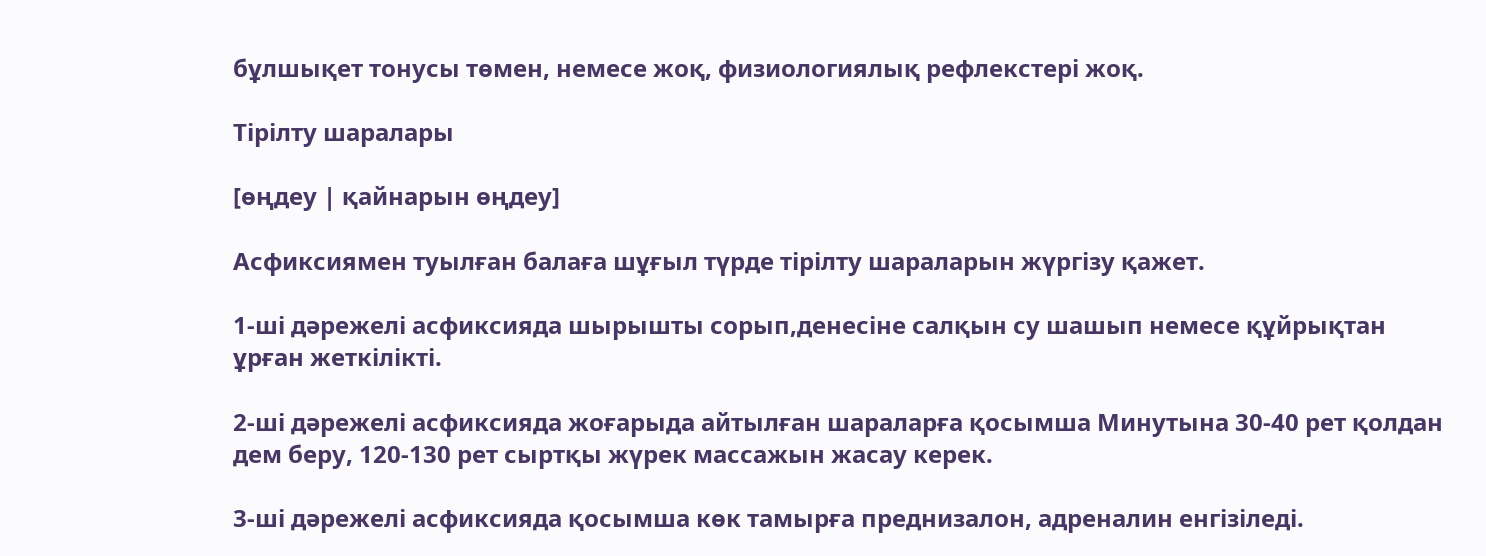бұлшықет тонусы төмен, немесе жоқ, физиологиялық рефлекстері жоқ.

Тірілту шаралары

[өңдеу | қайнарын өңдеу]

Асфиксиямен туылған балаға шұғыл түрде тірілту шараларын жүргізу қажет.

1-ші дәрежелі асфиксияда шырышты сорып,денесіне салқын су шашып немесе құйрықтан ұрған жеткілікті.

2-ші дәрежелі асфиксияда жоғарыда айтылған шараларға қосымша Минутына 30-40 рет қолдан дем беру, 120-130 рет сыртқы жүрек массажын жасау керек.

3-ші дәрежелі асфиксияда қосымша көк тамырға преднизалон, адреналин енгізіледі.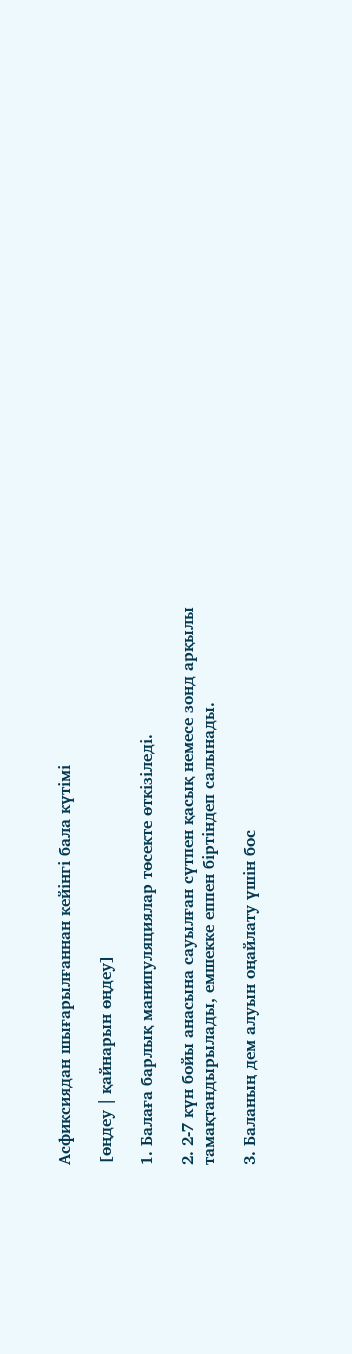Асфиксиядан шығарылғаннан кейінгі бала күтімі

[өңдеу | қайнарын өңдеу]

1. Балаға барлық манипуляциялар төсекте өткізіледі.

2. 2-7 күн бойы анасына сауылған сүтпен қасық немесе зонд арқылы тамақтандырылады, емшекке еппен біртіндеп салынады.

3. Баланың дем алуын оңайлату үшін бос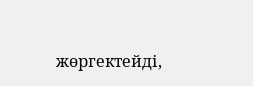жөргектейді,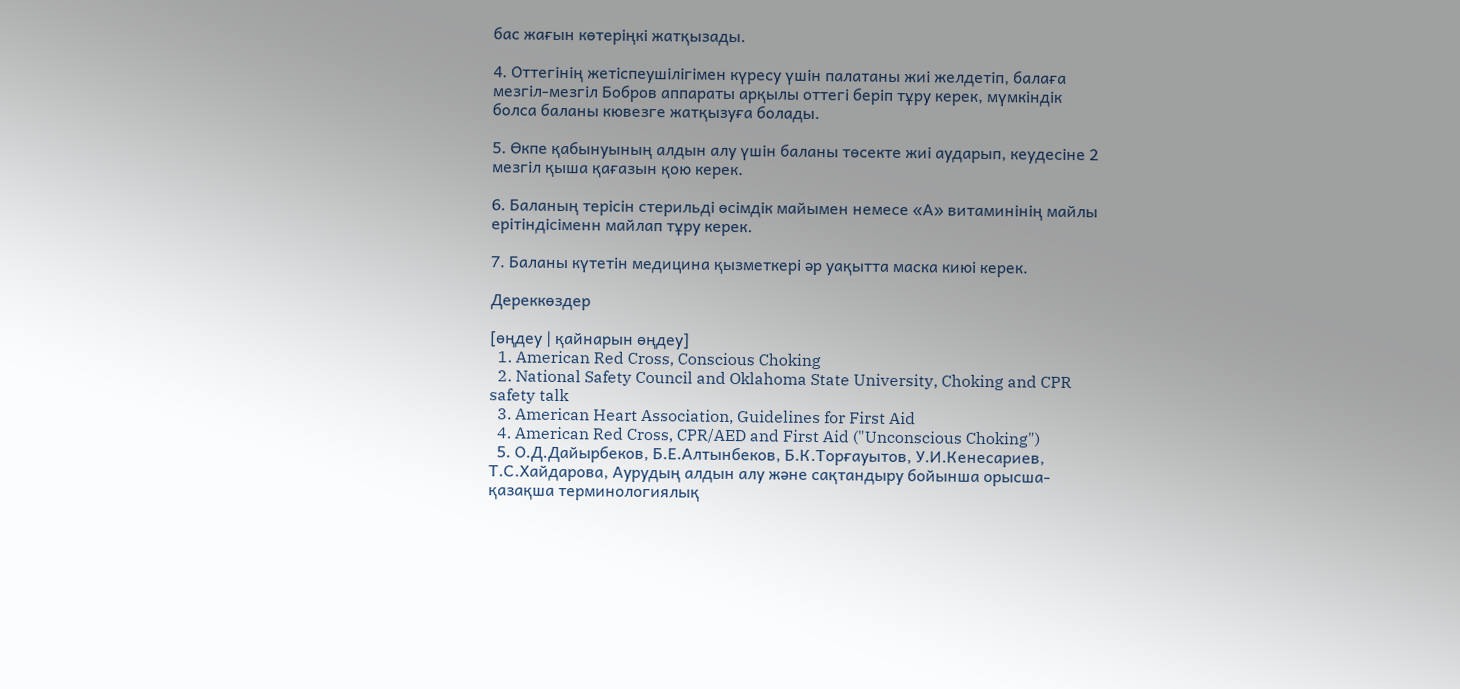бас жағын көтеріңкі жатқызады.

4. Оттегінің жетіспеушілігімен күресу үшін палатаны жиі желдетіп, балаға мезгіл-мезгіл Бобров аппараты арқылы оттегі беріп тұру керек, мүмкіндік болса баланы кювезге жатқызуға болады.

5. Өкпе қабынуының алдын алу үшін баланы төсекте жиі аударып, кеудесіне 2 мезгіл қыша қағазын қою керек.

6. Баланың терісін стерильді өсімдік майымен немесе «А» витаминінің майлы ерітіндісіменн майлап тұру керек.

7. Баланы күтетін медицина қызметкері әр уақытта маска киюі керек.

Дереккөздер

[өңдеу | қайнарын өңдеу]
  1. American Red Cross, Conscious Choking
  2. National Safety Council and Oklahoma State University, Choking and CPR safety talk
  3. American Heart Association, Guidelines for First Aid
  4. American Red Cross, CPR/AED and First Aid ("Unconscious Choking")
  5. О.Д.Дайырбеков, Б.Е.Алтынбеков, Б.К.Торғауытов, У.И.Кенесариев, Т.С.Хайдарова, Аурудың алдын алу және сақтандыру бойынша орысша-қазақша терминологиялық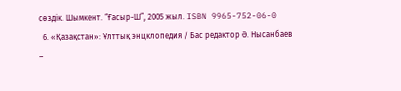сөздік. Шымкент. “Ғасыр-Ш”, 2005 жыл. ISBN 9965-752-06-0
  6. «Қазақстан»: Ұлттық энцклопедия / Бас редактор Ә. Нысанбаев –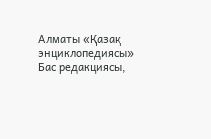Алматы «Қазақ энциклопедиясы» Бас редакциясы,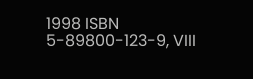1998 ISBN 5-89800-123-9, VIII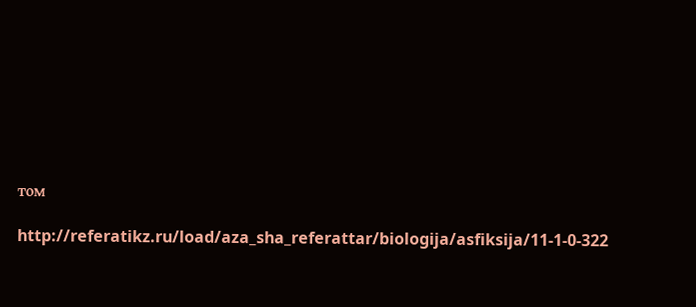том

http://referatikz.ru/load/aza_sha_referattar/biologija/asfiksija/11-1-0-322